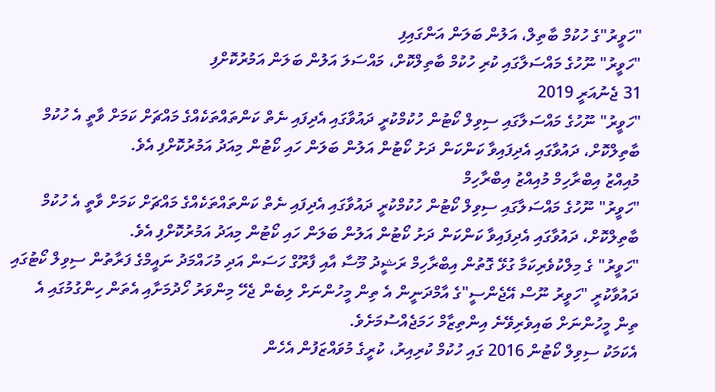"ހަވީރު"ގެ ހުކުމް ބާތިލް، އަލުން ބަލަން އަންގައިފި
"ހަވީރު" ނޫހުގެ މައްސަލާގައި ކުރި ހުކުމް ބާތިލްކޮށް، މައްސަލަ އަލުން ބަލަން އަމުރުކޮށްފި
31 ޖެނުއަރީ 2019
"ހަވީރު" ނޫހުގެ މައްސަލާގައި ސިވިލް ކޯޓުން ހުކުމްކުރީ ދައުވާގައި އެދިފައި ނެތް ކަންތައްތަކެއްގެ މައްޗަށް ކަމަށް ވާތީ އެ ހުކުމް ބާތިލްކޮށް، ދައުވާގައި އެދިފައިވާ ކަންކަން ދަށު ކޯޓުން އަލުން ބަލަން ހައި ކޯޓުން މިއަދު އަމުރުކޮށްފި އެވެ.
މުއިއްޒު އިބްރާހިމް މުއިއްޒު އިބްރާހިމް
"ހަވީރު" ނޫހުގެ މައްސަލާގައި ސިވިލް ކޯޓުން ހުކުމްކުރީ ދައުވާގައި އެދިފައި ނެތް ކަންތައްތަކެއްގެ މައްޗަށް ކަމަށް ވާތީ އެ ހުކުމް ބާތިލްކޮށް، ދައުވާގައި އެދިފައިވާ ކަންކަން ދަށު ކޯޓުން އަލުން ބަލަން ހައި ކޯޓުން މިއަދު އަމުރުކޮށްފި އެވެ.
"ހަވީރު" ގެ މިލްކުވެރިކަމާ ގުޅޭ ގޮތުން އިބްރާހިމް ރަޝީދު މޫސާ އާއި ފާރޫގް ހަސަން އަދި މުހައްމަދު ނައީމްގެ ފަރާތުން ސިވިލް ކޯޓުގައި ދައުވާކުރީ "ހަވީރު ނޫސް އޭޖެންސީ"ގެ އާމްދަނީން އެ ތިން މީހުންނަށް ލިބެން ޖެހޭ މިންވަރު ހޯދުމަށާއި އެތަން ހިންގުމުގައި އެ ތިން މީހުންނަށް ބައިވެރިވޭނެ އިންތިޒާމް ހަމަޖެއްސުމަށެވެ.
އެކަމަކު ސިވިލް ކޯޓުން 2016 ގައި ހުކުމް ކުރިއިރު، ކުރީގެ މުވައްޒަފުން އެހެން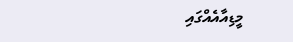މީޑިއާއެއްގައި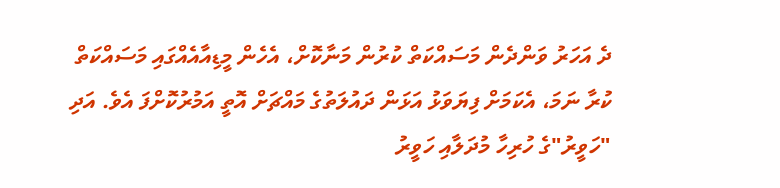ދެ އަހަރު ވަންދެން މަސައްކަތް ކުރުން މަނާކޮށް، އެހެން މީޑިއާއެއްގައި މަސައްކަތް ކުރާ ނަމަ، އެކަމަށް ފިޔަވަޅު އަޅަން ދައުލަތުގެ މައްޗަށް އޮތީ އަމުރުކޮށްފަ އެވެ. އަދި "ހަވީރު"ގެ ހުރިހާ މުދަލާއި ހަވީރު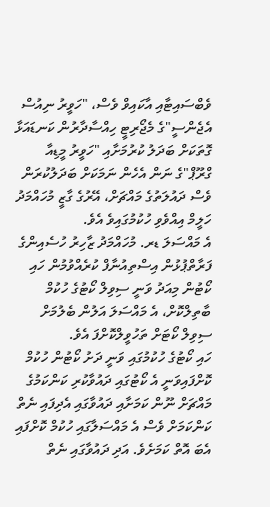ވެބްސައިޓާއި އާކައިވް ވެސް، "ހަވީރު ނިއުސް އެޖެންސީ"ގެ މެޖޯރިޓީ ހިއްސާދާރުން ކަނޑައަޅާ ގޮތަކަށް ބަދަލު ކުރުމަށާއި "ހަވީރު މީޑިއާ ގްރޫޕް"ގެ ނަން އެހެން ނަމަކަށް ބަދަލުކުރަން ވެސް ދައުލަތުގެ މައްޗަށް، އޭރުގެ ގާޒީ މުހައްމަދު ހަލީމް އިއްވެވި ހުކުމުގައިވެ އެވެ.
އެ މައްސަލަ ޑރ. މުހައްމަދު ޒާހިރު ހުސެއިންގެ ފަރާތްޕުޅުން އިސްތިއުނާފް ކުރެއްވުމުން ހައި ކޯޓުން މިއަދު ވަނީ ސިވިލް ކޯޓުގެ ހުކުމް ބާތިލްކޮށް، އެ މައްސަލަ އަލުން ބެލުމަށް ސިވިލް ކޯޓަށް ތަހުވީލްކޮށްފަ އެވެ.
ހައި ކޯޓުގެ ހުކުމުގައި ވަނީ ދަށު ކޯޓުން ހުކުމް ކޮށްފައިވަނީ އެ ކޯޓުގައި ދައުވާކުރި ކަންކަމުގެ މައްޗަށް ނޫން ކަމަށާއި ދައުވާގައި އެދިފައި ނެތް ކަންކަމަށް ވެސް އެ މައްސަލާގައި ހުކުމް ކޮށްފައި އެބަ އޮތް ކަމަށެވެ. އަދި ދައުވާގައި ނެތް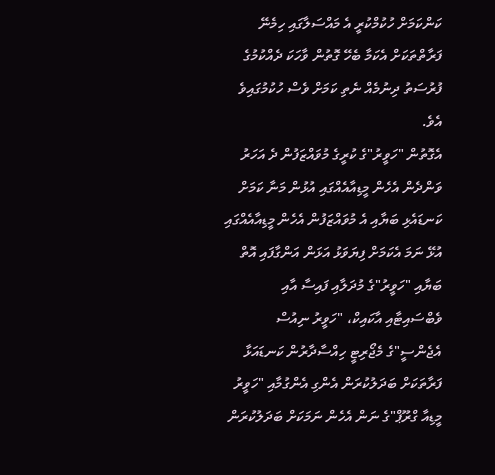ކަންކަމަށް ހުކުމްކުރީ އެ މައްސަލާގައި ހިމެނޭ ފަރާތްތަކަށް އެކަމާ ބެހޭ ގޮތުން ވާހަކަ ދެއްކުމުގެ ފުރުސަތު ދިނުމެއް ނެތި ކަމަށް ވެސް ހުކުމުގައިވެ އެވެ.
އެގޮތުން "ހަވީރު"ގެ ކުރީގެ މުވައްޒަފުން ދެ އަހަރު ވަންދެން އެހެން މީޑިއާއެއްގައި އުޅުން މަނާ ކަމަށް ކަނޑައެޅި ބަޔާއި އެ މުވައްޒަފުން އެހެން މީޑިއާއެއްގައި އުޅޭ ނަމަ އެކަމަށް ފިޔަވަޅު އަޅަން އަންގާފައި އޮތް ބަޔާއި "ހަވީރު"ގެ މުދަލާއި ފައިސާ އާއި ވެބްސައިޓާއި އާކައިކް، "ހަވީރު ނިއުސް އެޖެންސީ"ގެ މެޖޯރިޓީ ހިއްސާދާރުން ކަނޑައަޅާ ފަރާތަކަށް ބަދަލުކުރަން އެންގި އެންގުމާއި "ހަވީރު މީޑިއާ ގްރޫޕް"ގެ ނަން އެހެން ނަމަކަށް ބަދަލުކުރަން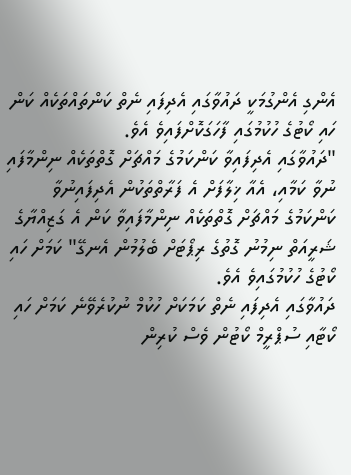އެންގި އެންގުމަކީ ދައުވާގައި އެދިފައި ނެތް ކަންތައްތަކެއް ކަން ހައި ކޯޓުގެ ހުކުމުގައި ފާހަގަކޮށްފައިވެ އެވެ.
"ދައުވާގައި އެދިފައިވާ ކަންކަމުގެ މައްޗަށް ގޮތްތަކެއް ނިންމާފައި ނުވާ ކަމާއި، އެއާ ޚިލާފަށް އެ ފަރާތްތަކުން އެދިފައިނުވާ ކަންކަމުގެ މައްޗަށް ގޮތްތަކެއް ނިންމާފައިވާ ކަން އެ ގަޒިއްޔާގެ ޝަރީއަތް ނިމުނު ގޮތުގެ ރިޕޯޓަށް ބެލުމުން އެނގޭ" ކަމަށް ހައި ކޯޓުގެ ހުކުމުގައިވެ އެވެ.
ދައުވާގައި އެދިފައި ނެތް ކަމަކަށް ހުކުމް ނުކުރެވޭނެ ކަމަށް ހައި ކޯޓާއި ސުޕްރީމް ކޯޓުން ވެސް ކުރިން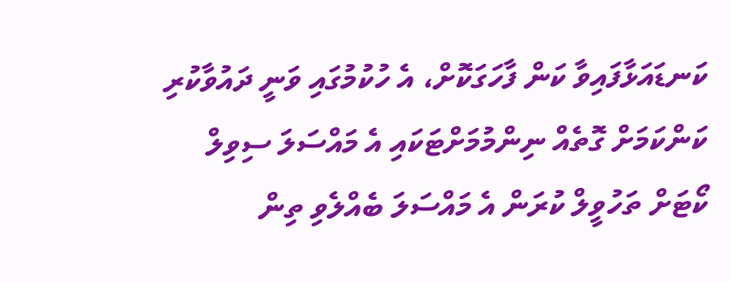ކަނޑައަޅާފައިވާ ކަން ފާހަގަކޮށް، އެ ހުކުމުގައި ވަނީ ދައުވާކުރި ކަންކަމަށް ގޮތެއް ނިންމުމަށްޓަކައި އެ މައްސަލަ ސިވިލް ކޯޓަށް ތަހުވީލް ކުރަން އެ މައްސަލަ ބެއްލެވި ތިން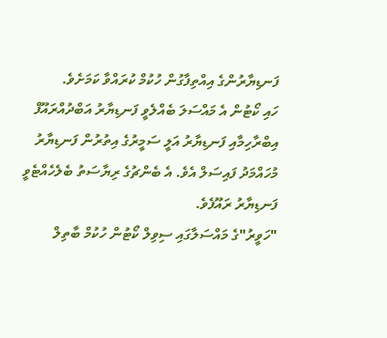ފަނޑިޔާރުންގެ އިއްތިފާގުން ހުކުމް ކުރައްވާ ކަމަށެވެ.
ހައި ކޯޓުން އެ މައްސަލަ ބެއްލެވީ ފަނޑިޔާރު އަބްދުއްރައޫފް އިބްރާހިމާއި ފަނޑިޔާރު އަލީ ސަމީރުގެ އިތުރުން ފަނޑިޔާރު މުހައްމަދު ފައިސަލް އެވެ. އެ ބެންޗުގެ ރިޔާސަތު ބެލެހެއްޓެވީ ފަނޑިޔާރު ރައޫފެވެ.
"ހަވީރު"ގެ މައްސަލާގައި ސިވިލް ކޯޓުން ހުކުމް ބާތިލް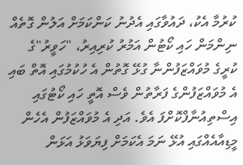ކުރުމާ އެކު، ދައުވާގައި އެދުނު ކަންކަމަށް އަލުން ގޮތެއް ނިންމަން ހައި ކޯޓުން އަމުރު ކުރިއިރު، "ހަވީރު"ގެ ކުރީގެ މުވައްޒަފުންނާ ގުޅޭ ގޮތުން އެ ހުކުމުގައި އޮތް ބައި އެ މުވައްޒަފުންގެ ފަރާތުން ވެސް އޮތީ ހައި ކޯޓުގައި އިސްތިއުނާފްކޮށްފަ އެވެ. އަދި އެ މުވައްޒަފުން އެހެން މީޑިއާއެއްގައި އުޅޭ ނަމަ އެކަމަށް ފިޔަވަޅު އަޅަން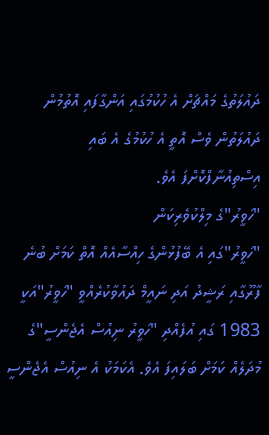ދައުލަތުގެ މައްޗަށް އެ ހުކުމުގައި އަންގާފައި އޮތުމުން ދައުލަތުން ވެސް އޮތީ އެ ހުކުމުގެ އެ ބައި އިސްތިއުނާފްކޮށްފަ އެވެ.
"ހަވީރު"ގެ މިލްކުވެރިކަން
"ހަވީރު"ގައި އެ ބޭފުޅުންގެ ހިއްސާއެއް އޮތް ކަމަށް ބުނެ ފާރޫގާއި ރަޝީދު އަދި ނައީމް ދައުވާކުރެއްވީ "ހަވީރު"އަކީ 1983 ގައި އުފެއްދި "ހަވީރު ނިއުސް އެޖެންސީ"ގެ މުދަލެއް ކަމަށް ބަލައިފަ އެވެ. އެކަމަކު އެ ނިއުސް އެޖެންސީ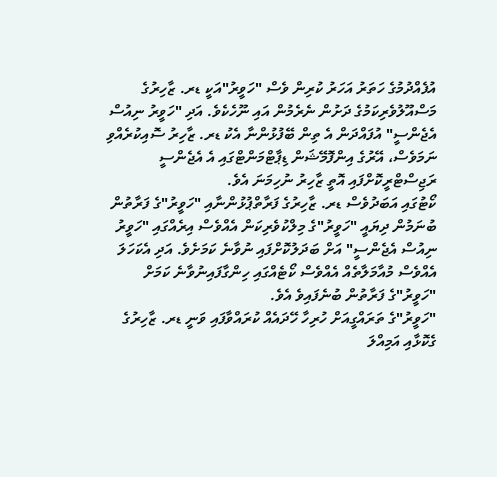އުފެއްދުމުގެ ހަތަރު އަހަރު ކުރިން ވެސް "ހަވީރު"އަކީ ޑރ. ޒާހިރުގެ މަސްއޫލުވެރިކަމުގެ ދަށުން ނެރެމުން އައި ނޫހެކެވެ. އަދި "ހަވީރު ނިއުސް އެޖެންސީ" އުފައްދަން އެ ތިން ބޭފުޅުންނާ އެކު ޑރ. ޒާހިރު ސޮއިކުރެއްވި ނަމަވެސް، އޭރުގެ އިންފޮމޭޝަން ޑިޕާޓްމަންޓްގައި އެ އެޖެންސީ ރަޖިސްޓްރީކޮށްފައި އޮތީ ޒާހިރު ނުހިމަނަ އެވެ.
ކޯޓުގައި އަބަދުވެސް ޑރ. ޒާހިރުގެ ފަރާތްޕުޅުންނާއި "ހަވީރު"ގެ ފަރާތުން ބުނަމުން ދިޔައީ "ހަވީރު"ގެ މިލްކުވެރިކަން އެއްވެސް އިރެއްގައި "ހަވީރު ނިއުސް އެޖެންސީ" އަށް ބަދަލުކޮށްފައި ނުވާނެ ކަމަށެވެ. އަދި އެކަހަލަ އެއްވެސް މުއާމަލާތެއް އެއްވެސް ކޯޓެއްގައި ހިންގާފައިނުވާނެ ކަމަށް "ހަވީރު"ގެ ފަރާތުން ބުނެފައިވެ އެވެ.
"ހަވީރު"ގެ ތަރައްގީއަށް ހުރިހާ ހޭދައެއް ކުރައްވާފައި ވަނީ ޑރ. ޒާހިރުގެ ގެކޮޅާއި އަމިއްލަ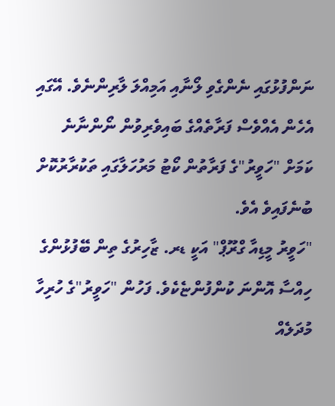ނަންފުޅުގައި ނެންގެވި ލޯނާއި އަމިއްލަ ލާރިންނެވެ. އޭގައި އެހެން އެއްވެސް ފަރާތެއްގެ ބައިވެރިވުން ނޯންނާނެ ކަމަށް "ހަވީރު"ގެ ފަރާތުން ކޯޓު މަރުހަލާގައި ތަކުރާރުކޮށް ބުނެފައިވެ އެވެ.
"ހަވީރު މީޑިއާ ގްރޫޕް" އަކީ ޑރ. ޒާހިރުގެ ތިން ބޭފުޅުންގެ ހިއްސާ އޮންނަ ކުންފުންޏެކެވެ. ފަހުން "ހަވީރު"ގެ ހުރިހާ މުދަލެއް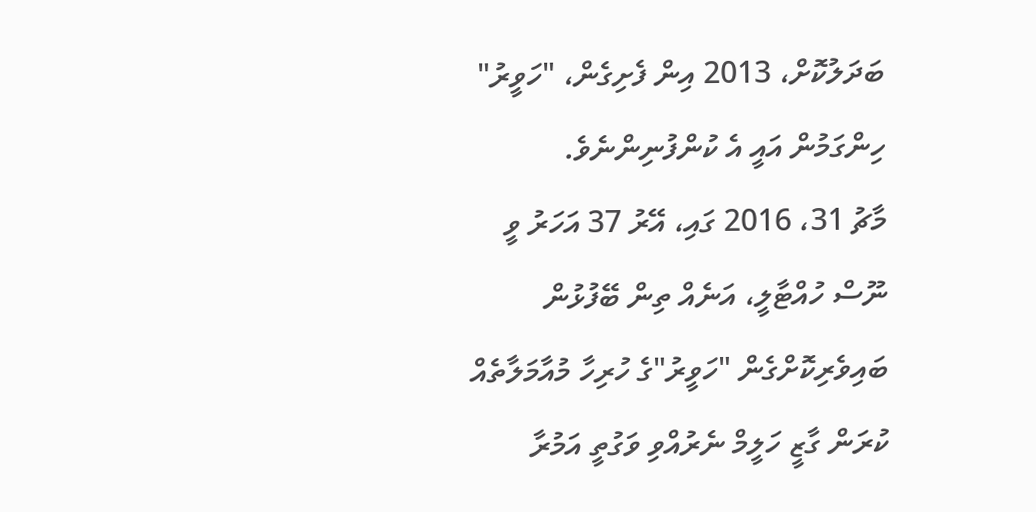ބަދަލުކޮށް، 2013 އިން ފެށިގެން، "ހަވީރު" ހިންގަމުން އައީ އެ ކުންފުނިންނެވެ.
މާޗު 31، 2016 ގައި، އޭރު 37 އަހަރު ވީ ނޫސް ހުއްޓާލީ، އަނެއް ތިން ބޭފުޅުން ބައިވެރިކޮށްގެން "ހަވީރު"ގެ ހުރިހާ މުއާމަލާތެއް ކުރަން ގާޒީ ހަލީމް ނެރުއްވި ވަގުތީ އަމުރާ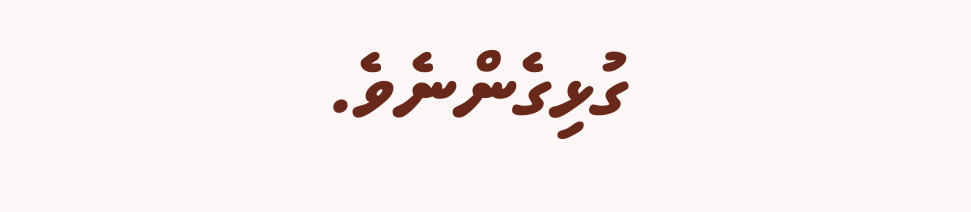ގުޅިގެންނެވެ.